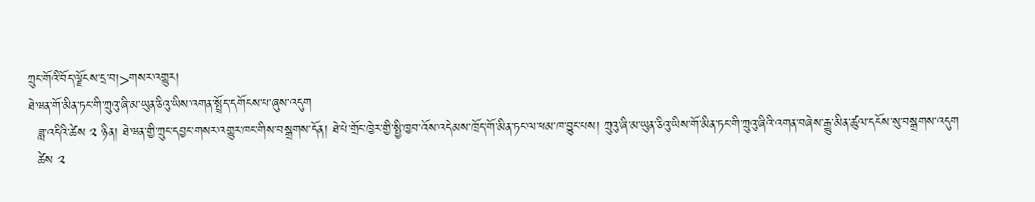ཀྲུང་གོའི་བོད་ལྗོངས་དྲ་བ།>གསར་འགྱུར།
ཐེ་ཝན་གོ་མིན་ཏང་གི་ཀྲུའུ་ཞི་མ་ཡུན་ཅིའུ་ཡིས་འགན་སྤྲོད་དགོངས་པ་ཞུས་འདུག
  ཟླ་འདིའི་ཚེས ༢ ཉིན། ཐེ་ཝན་གྱི་ཀྲུང་དབྱང་གསར་འགྱུར་ཁང་གིས་བསྒྲགས་དོན། ཐེ་པེ་གྲོང་ཁྱེར་གྱི་སྤྱི་ཁྱབ་འོས་འདེམས་ཁྲོད་གོ་མིན་ཏང་ལ་ཕམ་ཁ་བྱུང་པས། ཀྲུའུ་ཞི་མ་ཡུན་ཅིའུ་ཡིས་གོ་མིན་ཏང་གི་ཀྲུའུ་ཞིའི་འགན་བཞེས་རྒྱུ་མིན་ཚུལ་དངོས་སུ་བསྒྲགས་འདུག
  ཚེས ༢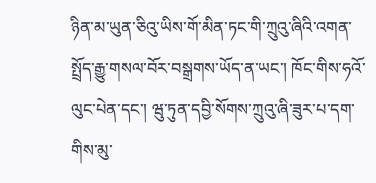ཉིན་མ་ཡུན་ཅིའུ་ཡིས་གོ་མིན་ཏང་གི་ཀྲུའུ་ཞིའི་འགན་སྤྲོད་རྒྱུ་གསལ་བོར་བསྒྲགས་ཡོད་ན་ཡང་། ཁོང་གིས་ཧའོ་ལུང་པེན་དང་། ཝུ་ཏུན་དབྱི་སོགས་ཀྲུའུ་ཞི་ཟུར་པ་དག་གིས་མུ་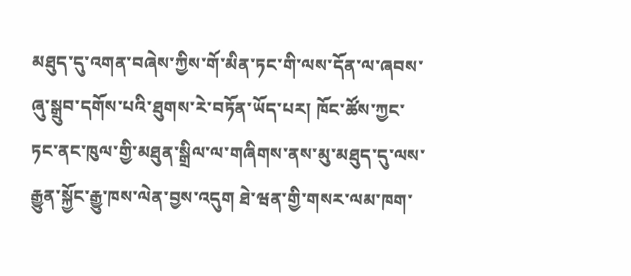མཐུད་དུ་འགན་བཞེས་ཀྱིས་གོ་མིན་ཏང་གི་ལས་དོན་ལ་ཞབས་ཞུ་སྒྲུབ་དགོས་པའི་ཐུགས་རེ་བཏོན་ཡོད་པར། ཁོང་ཚོས་ཀྱང་ཏང་ནང་ཁུལ་གྱི་མཐུན་སྒྲིལ་ལ་གཞིགས་ནས་མུ་མཐུད་དུ་ལས་རྒྱུན་སྐྱོང་རྒྱུ་ཁས་ལེན་བྱས་འདུག ཐེ་ཝན་གྱི་གསར་ལམ་ཁག་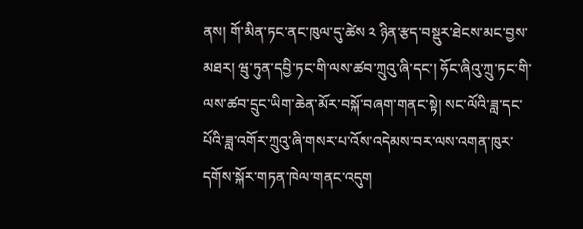ནས། གོ་མིན་ཏང་ནང་ཁུལ་དུ་ཚེས ༢ ཉིན་རྩད་བསྡུར་ཐེངས་མང་བྱས་མཐར། ཝུ་ཏུན་དབྱི་ཏང་གི་ལས་ཚབ་ཀྲུའུ་ཞི་དང་། ཧོང་ཞིའུ་ཀྲུ་ཏང་གི་ལས་ཚབ་དྲུང་ཡིག་ཆེན་མོར་བསྐོ་བཞག་གནང་སྟེ། སང་ལོའི་ཟླ་དང་པོའི་ཟླ་འགོར་ཀྲུའུ་ཞི་གསར་པ་འོས་འདེམས་བར་ལས་འགན་ཁུར་དགོས་སྐོར་གཏན་ཁེལ་གནང་འདུག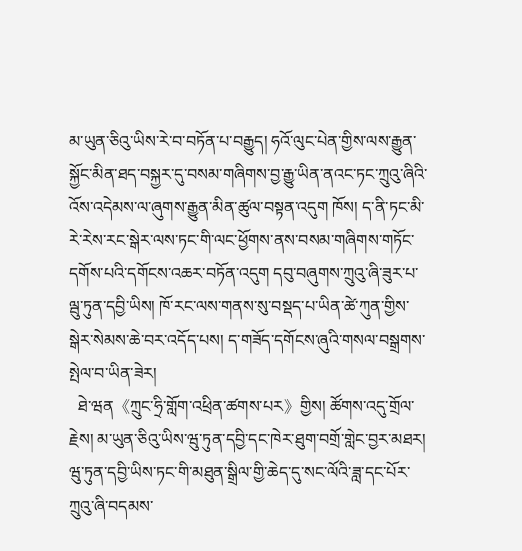མ་ཡུན་ཅིའུ་ཡིས་རེ་བ་བཏོན་པ་བརྒྱུད། ཧའོ་ལུང་པེན་གྱིས་ལས་རྒྱུན་སྐྱོང་མིན་ཐད་བསྐྱར་དུ་བསམ་གཞིགས་བྱ་རྒྱུ་ཡིན་ནའང་ཏང་ཀྲུའུ་ཞིའི་འོས་འདེམས་ལ་ཞུགས་རྒྱུན་མིན་ཚུལ་བསྟན་འདུག ཁོས། ད་ནི་ཏང་མི་རེ་རེས་རང་སྒེར་ལས་ཏང་གི་ལང་ཕྱོགས་ནས་བསམ་གཞིགས་གཏོང་དགོས་པའི་དགོངས་འཆར་བཏོན་འདུག དབུ་བཞུགས་ཀྲུའུ་ཞི་ཟུར་པ་ལྦུ་ཏུན་དབྱི་ཡིས། ཁོ་རང་ལས་གནས་སུ་བསྡད་པ་ཡིན་ཚེ་ཀུན་གྱིས་སྒེར་སེམས་ཆེ་བར་འདོད་པས། ད་གཟོད་དགོངས་ཞུའི་གསལ་བསྒྲགས་སྤེལ་བ་ཡིན་ཟེར།
  ཐེ་ཝན《ཀྲུང་ཧྲི་གློག་འཕྲིན་ཚགས་པར》གྱིས། ཚོགས་འདུ་གྲོལ་རྗེས། མ་ཡུན་ཅིའུ་ཡིས་ཝུ་ཏུན་དབྱི་དང་ཁེར་ཐུག་བགྲོ་གླེང་བྱར་མཐར། ཝུ་ཏུན་དབྱི་ཡིས་ཏང་གི་མཐུན་སྒྲིལ་གྱི་ཆེད་དུ་སང་ལོའི་ཟླ་དང་པོར་ཀྲུའུ་ཞི་བདམས་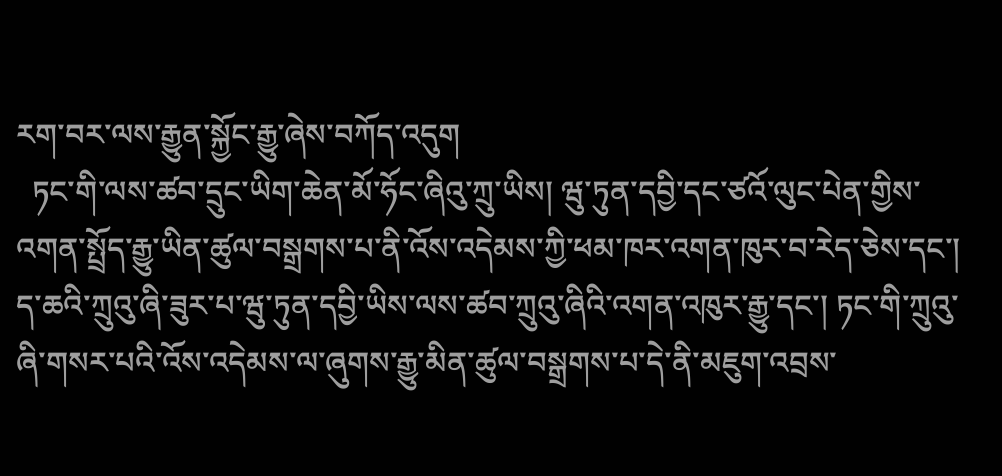རག་བར་ལས་རྒྱུན་སྐྱོང་རྒྱུ་ཞེས་བཀོད་འདུག
  ཏང་གི་ལས་ཚབ་དྲུང་ཡིག་ཆེན་མོ་ཧོང་ཞིའུ་ཀྲུ་ཡིས། ཝུ་ཏུན་དབྱི་དང་ཙའོ་ལུང་པེན་གྱིས་འགན་སྤྲོད་རྒྱུ་ཡིན་ཚུལ་བསྒྲགས་པ་ནི་འོས་འདེམས་ཀྱི་ཕམ་ཁར་འགན་ཁུར་བ་རེད་ཅེས་དང་། ད་ཆའི་ཀྲུའུ་ཞི་ཟུར་པ་ཝུ་ཏུན་དབྱི་ཡིས་ལས་ཚབ་ཀྲུའུ་ཞིའི་འགན་འཁུར་རྒྱུ་དང་། ཏང་གི་ཀྲུའུ་ཞི་གསར་པའི་འོས་འདེམས་ལ་ཞུགས་རྒྱུ་མིན་ཚུལ་བསྒྲགས་པ་དེ་ནི་མཇུག་འབྲས་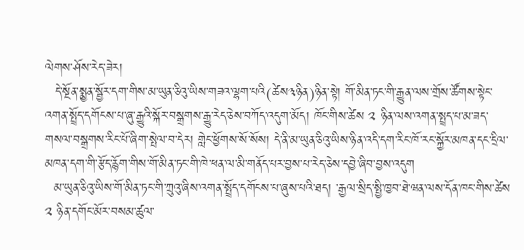ལེགས་ཤོས་རེད་ཟེར།
  དེ་སྔོན་སྨྱན་སྦྱོར་དག་གིས་མ་ཡུན་ཅིའུ་ཡིས་གཟའ་ལྷག་པའི(ཚེས༣ཉིན)ཉིན་སྟེ། གོ་མིན་ཏང་གི་རྒྱུན་ལས་གྲོས་ཚོགས་སྟེང་འགན་སྤྲོད་དགོངས་པ་ཞུ་རྒྱུའི་སྐོར་བསྒྲགས་རྒྱུ་རེད་ཅེས་བཀོད་འདུག་མོད། ཁོང་གིས་ཚེས ༢ ཉིན་ལས་འགན་སྤྲད་པ་མ་ཟད་གསལ་བསྒྲགས་རིང་པོ་ཞིག་སྤེལ་བ་དེར། གླེང་ཕྱོགས་སོ་སོས། དེ་ནི་མ་ཡུན་ཅིའུ་ཡིས་ཉིན་འདི་དག་རིང་ཁོ་རང་སྐྱོར་མཁན་དང་དྲིལ་མཁན་དག་གི་རྩོད་རྙོག་གིས་གོ་མིན་ཏང་གི་ཁེ་ཕན་ལ་མི་གནོད་པར་བྱས་པ་རེད་ཅེས་དབྱེ་ཞིབ་བྱས་འདུག
  མ་ཡུན་ཅིའུ་ཡིས་གོ་མིན་ཏང་གི་ཀྲུའུ་ཞིས་འགན་སྤྲོད་དགོངས་པ་ཞུས་པའི་ཐད། ་རྒྱལ་སྲིད་སྤྱི་ཁྱབ་ཐེ་ཝན་ལས་དོན་ཁང་གིས་ཚེས ༢ ཉིན་དགོང་མོར་བསམ་ཚུལ་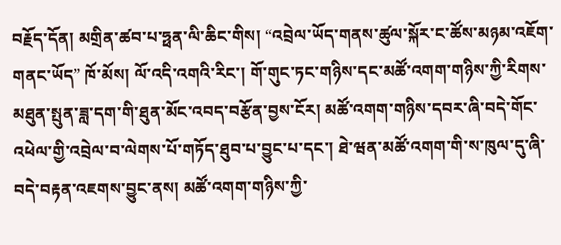བརྗོད་དོན། མགྲིན་ཚབ་པ་ཧྥན་ལི་ཆིང་གིས། “འབྲེལ་ཡོད་གནས་ཚུལ་སྐོར་ང་ཚོས་མཉམ་འཇོག་གནང་ཡོད” ཁོ་མོས། ལོ་འདི་འགའི་རིང་། གོ་གུང་ཏང་གཉིས་དང་མཚོ་འགག་གཉིས་ཀྱི་རིགས་མཐུན་སྤུན་ཟླ་དག་གི་ཐུན་མོང་འབད་བརྩོན་བྱས་ངོར། མཚོ་འགག་གཉིས་དབར་ཞི་བདེ་གོང་འཕེལ་གྱི་འབྲེལ་བ་ལེགས་པོ་གཏོད་ཐུབ་པ་བྱུང་པ་དང་། ཐེ་ཝན་མཚོ་འགག་གི་ས་ཁུལ་དུ་ཞི་བདེ་བརྟན་འཇགས་བྱུང་ནས། མཚོ་འགག་གཉིས་ཀྱི་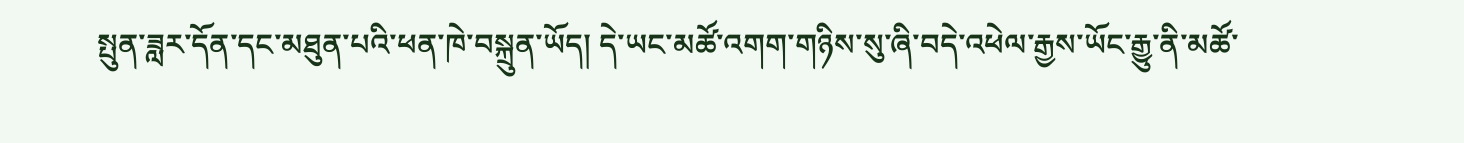སྤུན་ཟླར་དོན་དང་མཐུན་པའི་ཕན་ཁེ་བསྐྲུན་ཡོད། དེ་ཡང་མཚོ་འགག་གཉིས་སུ་ཞི་བདེ་འཕེལ་རྒྱས་ཡོང་རྒྱུ་ནི་མཚོ་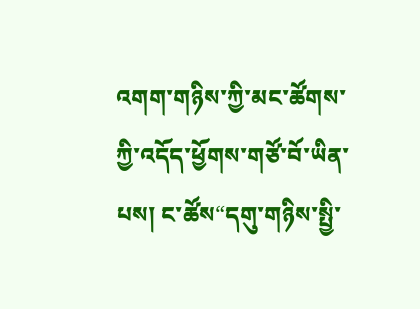འགག་གཉིས་ཀྱི་མང་ཚོགས་ཀྱི་འདོད་ཕྱོགས་གཙོ་བོ་ཡིན་པས། ང་ཚོས“དགུ་གཉིས་སྤྱི་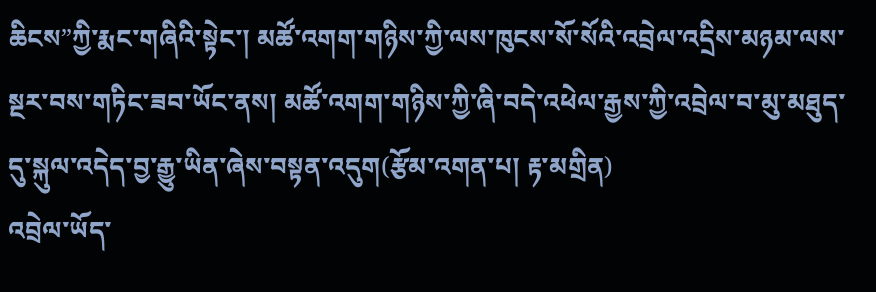ཆིངས”ཀྱི་རྨང་གཞིའི་སྟེང་། མཚོ་འགག་གཉིས་ཀྱི་ལས་ཁུངས་སོ་སོའི་འབྲེལ་འདྲིས་མཉམ་ལས་སྔར་བས་གཏིང་ཟབ་ཡོང་ནས། མཚོ་འགག་གཉིས་ཀྱི་ཞི་བདེ་འཕེལ་རྒྱས་ཀྱི་འབྲེལ་བ་མུ་མཐུད་དུ་སྐུལ་འདེད་བྱ་རྒྱུ་ཡིན་ཞེས་བསྟན་འདུག(རྩོམ་འགན་པ། རྟ་མགྲིན)
འབྲེལ་ཡོད་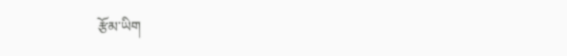རྩོམ་ཡིག